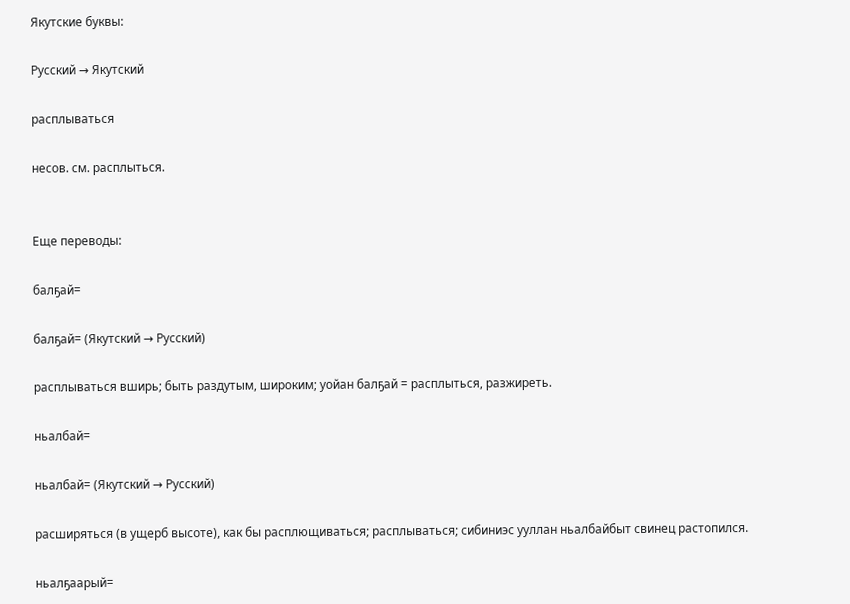Якутские буквы:

Русский → Якутский

расплываться

несов. см. расплыться.


Еще переводы:

балҕай=

балҕай= (Якутский → Русский)

расплываться вширь; быть раздутым, широким; уойан балҕай = расплыться, разжиреть.

ньалбай=

ньалбай= (Якутский → Русский)

расширяться (в ущерб высоте), как бы расплющиваться; расплываться; сибиниэс ууллан ньалбайбыт свинец растопился.

ньалҕаарый=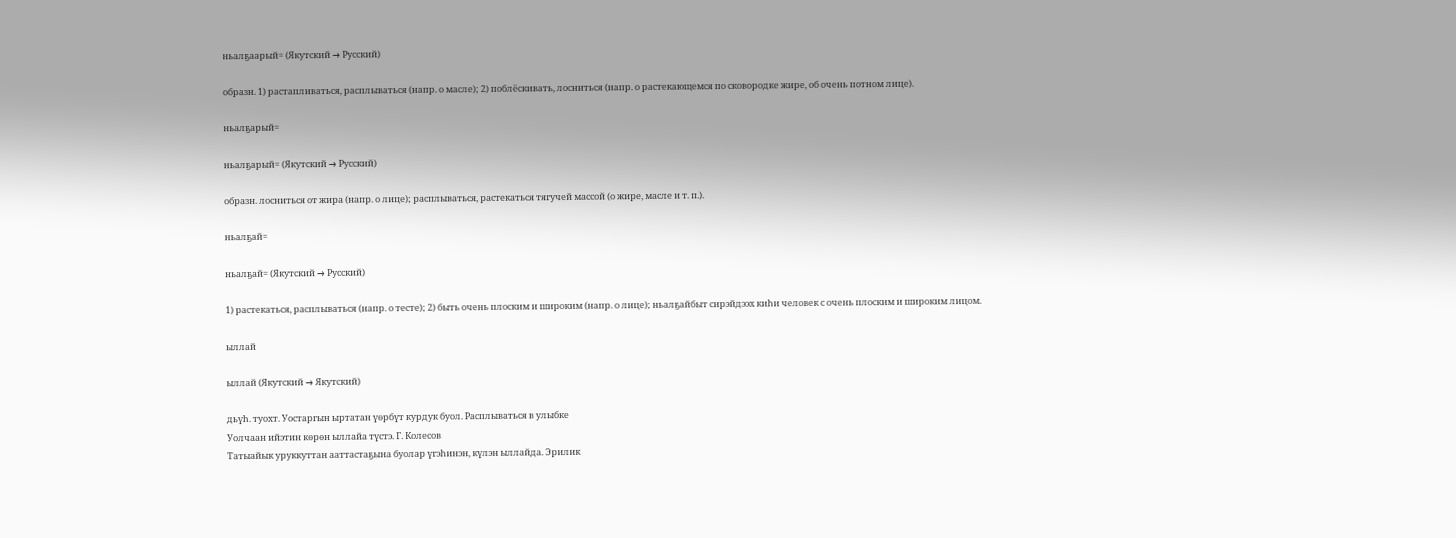ньалҕаарый= (Якутский → Русский)

образн. 1) растапливаться, расплываться (напр. о масле); 2) поблёскивать, лосниться (напр. о растекающемся по сковородке жире, об очень потном лице).

ньалҕарый=

ньалҕарый= (Якутский → Русский)

образн. лосниться от жира (напр. о лице); расплываться, растекаться тягучей массой (о жире, масле и т. п.).

ньалҕай=

ньалҕай= (Якутский → Русский)

1) растекаться, расплываться (напр. о тесте); 2) быть очень плоским и широким (напр. о лице); ньалҕайбыт сирэйдээх киһи человек с очень плоским и широким лицом.

ыллай

ыллай (Якутский → Якутский)

дьүһ. туохт. Уостаргын ыртатан үөрбүт курдук буол. Расплываться в улыбке
Уолчаан ийэтин көрөн ыллайа түстэ. Г. Колесов
Татыайык уруккуттан ааттастаҕына буолар үгэһинэн, күлэн ыллайда. Эрилик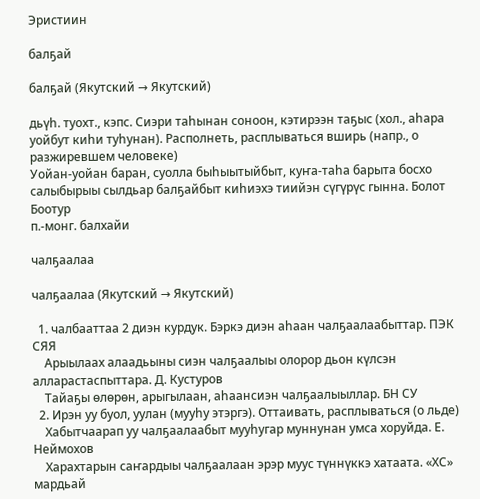Эристиин

балҕай

балҕай (Якутский → Якутский)

дьүһ. туохт., кэпс. Сиэри таһынан соноон, кэтирээн таҕыс (хол., аһара уойбут киһи туһунан). Располнеть, расплываться вширь (напр., о разжиревшем человеке)
Уойан-уойан баран, суолла быһыытыйбыт, куҥа-таһа барыта босхо салыбырыы сылдьар балҕайбыт киһиэхэ тиийэн сүгүрүс гынна. Болот Боотур
п.-монг. балхайи

чалҕаалаа

чалҕаалаа (Якутский → Якутский)

  1. чалбааттаа 2 диэн курдук. Бэркэ диэн аһаан чалҕаалаабыттар. ПЭК СЯЯ
    Арыылаах алаадьыны сиэн чалҕаалыы олорор дьон күлсэн алларастаспыттара. Д. Кустуров
    Тайаҕы өлөрөн, арыгылаан, аһаансиэн чалҕаалыыллар. БН СУ
  2. Ирэн уу буол, уулан (мууһу этэргэ). Оттаивать, расплываться (о льде)
    Хабытчаарап уу чалҕаалаабыт мууһугар муннунан умса хоруйда. Е. Неймохов
    Харахтарын саҥардыы чалҕаалаан эрэр муус түннүккэ хатаата. «ХС»
мардьай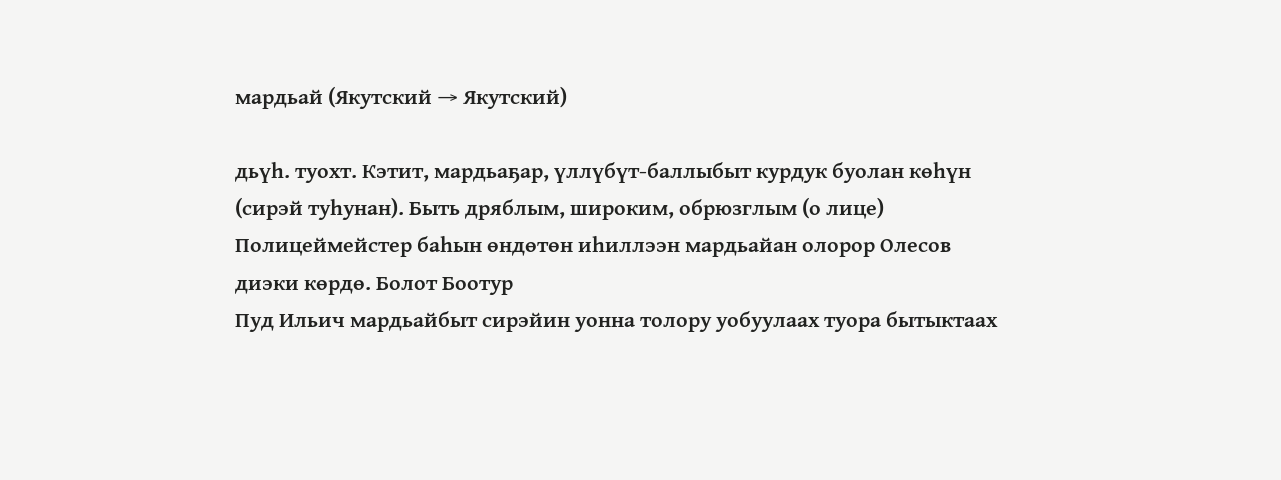мардьай (Якутский → Якутский)

дьүһ. туохт. Кэтит, мардьаҕар, үллүбүт-баллыбыт курдук буолан көһүн (сирэй туһунан). Быть дряблым, широким, обрюзглым (о лице)
Полицеймейстер баһын өндөтөн иһиллээн мардьайан олорор Олесов диэки көрдө. Болот Боотур
Пуд Ильич мардьайбыт сирэйин уонна толору уобуулаах туора бытыктаах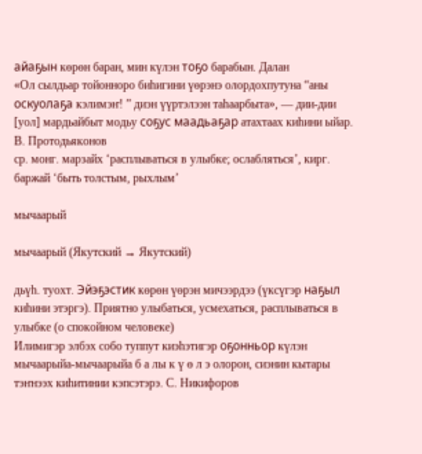айаҕын көрөн баран, мин күлэн тоҕо барабын. Далан
«Ол сылдьар тойонноро биһигини үөрэнэ олордохпутуна “аны оскуолаҕа кэлимэҥ! ” диэн үүртэлээн таһаарбыта», — дии-дии [уол] мардьайбыт модьу соҕус маадьаҕар атахтаах киһини ыйар. В. Протодьяконов
ср. монг. марзайх ‘расплываться в улыбке; ослабляться’, кирг. баржай ‘быть толстым, рыхлым’

мычаарый

мычаарый (Якутский → Якутский)

дьүһ. туохт. Эйэҕэстик көрөн үөрэн мичээрдээ (үксүгэр наҕыл киһини этэргэ). Приятно улыбаться, усмехаться, расплываться в улыбке (о спокойном человеке)
Илимигэр элбэх собо туппут киэһэтигэр оҕонньор күлэн мычаарыйа-мычаарыйа б а лы к ү ө л э олорон, сиэнин кытары тэҥнээх киһитинии кэпсэтэрэ. С. Никифоров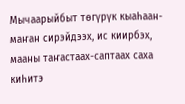Мычаарыйбыт төгүрүк кыаһаан-маҥан сирэйдээх, ис киирбэх, мааны таҥастаах-саптаах саха киһитэ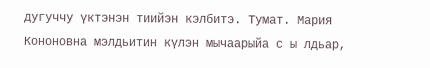дугуччу үктэнэн тиийэн кэлбитэ. Тумат. Мария Кононовна мэлдьитин күлэн мычаарыйа с ы лдьар,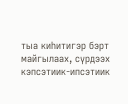тыа киһитигэр бэрт майгылаах, сүрдээх кэпсэтиик-ипсэтиик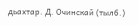дьахтар. Д. Очинскай (тылб.)